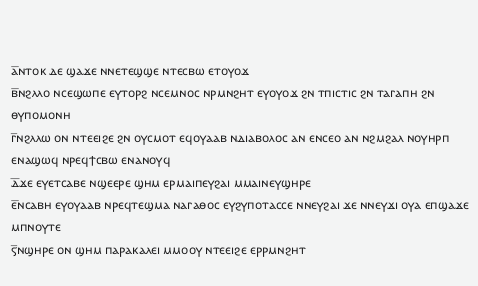ⲁ̅ⲛⲧⲟⲕ ⲇⲉ ϣⲁϫⲉ ⲛⲛⲉⲧⲉϣϣⲉ ⲛⲧⲉⲥⲃⲱ ⲉⲧⲟⲩⲟϫ
ⲃ̅ⲛϩⲗⲗⲟ ⲛⲥⲉϣⲱⲡⲉ ⲉⲩⲧⲟⲣϩ ⲛⲥⲉⲙⲛⲟⲥ ⲛⲣⲙⲛϩⲏⲧ ⲉⲩⲟⲩⲟϫ ϩⲛ ⲧⲡⲓⲥⲧⲓⲥ ϩⲛ ⲧⲁⲅⲁⲡⲏ ϩⲛ ⲑⲩⲡⲟⲙⲟⲛⲏ
ⲅ̅ⲛϩⲗⲗⲱ ⲟⲛ ⲛⲧⲉⲉⲓϩⲉ ϩⲛ ⲟⲩⲥⲙⲟⲧ ⲉϥⲟⲩⲁⲁⲃ ⲛⲇⲓⲁⲃⲟⲗⲟⲥ ⲁⲛ ⲉⲛⲥⲉⲟ ⲁⲛ ⲛϩⲙϩⲁⲗ ⲛⲟⲩⲏⲣⲡ ⲉⲛⲁϣⲱϥ ⲛⲣⲉϥϯⲥⲃⲱ ⲉⲛⲁⲛⲟⲩϥ
ⲇ̅ϫⲉ ⲉⲩⲉⲧⲥⲁⲃⲉ ⲛϣⲉⲉⲣⲉ ϣⲏⲙ ⲉⲣⲙⲁⲓⲡⲉⲩϩⲁⲓ ⲙⲙⲁⲓⲛⲉⲩϣⲏⲣⲉ
ⲉ̅ⲛⲥⲁⲃⲏ ⲉⲩⲟⲩⲁⲁⲃ ⲛⲣⲉϥⲧⲉϣⲙⲁ ⲛⲁⲅⲁⲑⲟⲥ ⲉⲩϩⲩⲡⲟⲧⲁⲥⲥⲉ ⲛⲛⲉⲩϩⲁⲓ ϫⲉ ⲛⲛⲉⲩϫⲓ ⲟⲩⲁ ⲉⲡϣⲁϫⲉ ⲙⲡⲛⲟⲩⲧⲉ
ⲋ̅ⲛϣⲏⲣⲉ ⲟⲛ ϣⲏⲙ ⲡⲁⲣⲁⲕⲁⲗⲉⲓ ⲙⲙⲟⲟⲩ ⲛⲧⲉⲉⲓϩⲉ ⲉⲣⲣⲙⲛϩⲏⲧ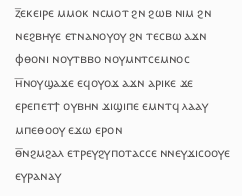ⲍ̅ⲉⲕⲉⲓⲣⲉ ⲙⲙⲟⲕ ⲛⲥⲙⲟⲧ ϩⲛ ϩⲱⲃ ⲛⲓⲙ ϩⲛ ⲛⲉϩⲃⲏⲩⲉ ⲉⲧⲛⲁⲛⲟⲩⲟⲩ ϩⲛ ⲧⲉⲥⲃⲱ ⲁϫⲛ ⲫⲑⲟⲛⲓ ⲛⲟⲩⲧⲃⲃⲟ ⲛⲟⲩⲙⲛⲧⲥⲉⲙⲛⲟⲥ
ⲏ̅ⲛⲟⲩϣⲁϫⲉ ⲉϥⲟⲩⲟϫ ⲁϫⲛ ⲁⲣⲓⲕⲉ ϫⲉ ⲉⲣⲉⲡⲉⲧϯ ⲟⲩⲃⲏⲛ ϫⲓϣⲓⲡⲉ ⲉⲙⲛⲧϥ ⲗⲁⲁⲩ ⲙⲡⲉⲑⲟⲟⲩ ⲉϫⲱ ⲉⲣⲟⲛ
ⲑ̅ⲛϩⲙϩⲁⲗ ⲉⲧⲣⲉⲩϩⲩⲡⲟⲧⲁⲥⲥⲉ ⲛⲛⲉⲩϫⲓⲥⲟⲟⲩⲉ ⲉⲩⲣⲁⲛⲁⲩ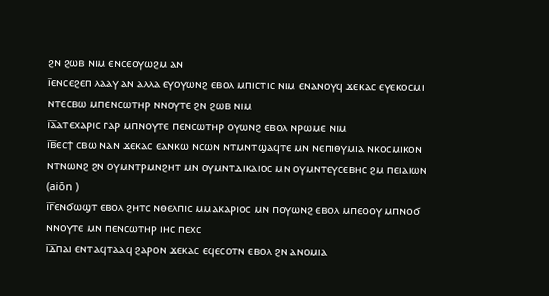ϩⲛ ϩⲱⲃ ⲛⲓⲙ ⲉⲛⲥⲉⲟⲩⲱϩⲙ ⲁⲛ
ⲓ̅ⲉⲛⲥⲉϩⲉⲡ ⲗⲁⲁⲩ ⲁⲛ ⲁⲗⲗⲁ ⲉⲩⲟⲩⲱⲛϩ ⲉⲃⲟⲗ ⲙⲡⲓⲥⲧⲓⲥ ⲛⲓⲙ ⲉⲛⲁⲛⲟⲩϥ ϫⲉⲕⲁⲥ ⲉⲩⲉⲕⲟⲥⲙⲓ ⲛⲧⲉⲥⲃⲱ ⲙⲡⲉⲛⲥⲱⲧⲏⲣ ⲛⲛⲟⲩⲧⲉ ϩⲛ ϩⲱⲃ ⲛⲓⲙ
ⲓ̅ⲁ̅ⲁⲧⲉⲭⲁⲣⲓⲥ ⲅⲁⲣ ⲙⲡⲛⲟⲩⲧⲉ ⲡⲉⲛⲥⲱⲧⲏⲣ ⲟⲩⲱⲛϩ ⲉⲃⲟⲗ ⲛⲣⲱⲙⲉ ⲛⲓⲙ
ⲓ̅ⲃ̅ⲉⲥϯ ⲥⲃⲱ ⲛⲁⲛ ϫⲉⲕⲁⲥ ⲉⲁⲛⲕⲱ ⲛⲥⲱⲛ ⲛⲧⲙⲛⲧϣⲁϥⲧⲉ ⲙⲛ ⲛⲉⲡⲓⲑⲩⲙⲓⲁ ⲛⲕⲟⲥⲙⲓⲕⲟⲛ ⲛⲧⲛⲱⲛϩ ϩⲛ ⲟⲩⲙⲛⲧⲣⲙⲛϩⲏⲧ ⲙⲛ ⲟⲩⲙⲛⲧⲇⲓⲕⲁⲓⲟⲥ ⲙⲛ ⲟⲩⲙⲛⲧⲉⲩⲥⲉⲃⲏⲥ ϩⲙ ⲡⲉⲓⲁⲓⲱⲛ (aiōn )
ⲓ̅ⲅ̅ⲉⲛϭⲱϣⲧ ⲉⲃⲟⲗ ϩⲏⲧⲥ ⲛⲑⲉⲗⲡⲓⲥ ⲙⲙⲁⲕⲁⲣⲓⲟⲥ ⲙⲛ ⲡⲟⲩⲱⲛϩ ⲉⲃⲟⲗ ⲙⲡⲉⲟⲟⲩ ⲙⲡⲛⲟϭ ⲛⲛⲟⲩⲧⲉ ⲙⲛ ⲡⲉⲛⲥⲱⲧⲏⲣ ⲓⲏⲥ ⲡⲉⲭⲥ
ⲓ̅ⲇ̅ⲡⲁⲓ ⲉⲛⲧⲁϥⲧⲁⲁϥ ϩⲁⲣⲟⲛ ϫⲉⲕⲁⲥ ⲉϥⲉⲥⲟⲧⲛ ⲉⲃⲟⲗ ϩⲛ ⲁⲛⲟⲙⲓⲁ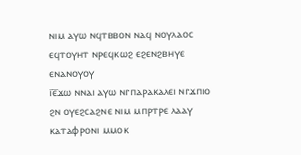ⲛⲓⲙ ⲁⲩⲱ ⲛϥⲧⲃⲃⲟⲛ ⲛⲁϥ ⲛⲟⲩⲗⲁⲟⲥ ⲉϥⲧⲟⲩⲏⲧ ⲛⲣⲉϥⲕⲱϩ ⲉϩⲉⲛϩⲃⲏⲩⲉ ⲉⲛⲁⲛⲟⲩⲟⲩ
ⲓ̅ⲉ̅ϫⲱ ⲛⲛⲁⲓ ⲁⲩⲱ ⲛⲅⲡⲁⲣⲁⲕⲁⲗⲉⲓ ⲛⲅϫⲡⲓⲟ ϩⲛ ⲟⲩⲉϩⲥⲁϩⲛⲉ ⲛⲓⲙ ⲙⲡⲣⲧⲣⲉ ⲗⲁⲁⲩ ⲕⲁⲧⲁⲫⲣⲟⲛⲓ ⲙⲙⲟⲕ